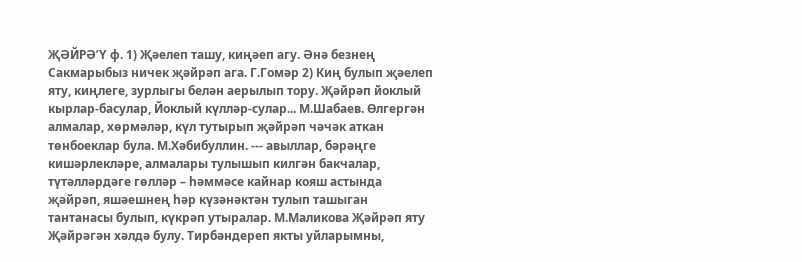ҖӘЙРӘ’Ү ф. 1) Җәелеп ташу, киңәеп агу. Әнә безнең Сакмарыбыз ничек җәйрәп ага. Г.Гомәр 2) Киң булып җәелеп яту, киңлеге, зурлыгы белән аерылып тору. Җәйрәп йоклый кырлар-басулар, Йоклый күлләр-сулар... М.Шабаев. Өлгергән алмалар, хөрмәләр, күл тутырып җәйрәп чәчәк аткан төнбоеклар була. М.Хәбибуллин. --- авыллар, бәрәңге кишәрлекләре, алмалары тулышып килгән бакчалар, түтәлләрдәге гөлләр – һәммәсе кайнар кояш астында җәйрәп, яшәешнең һәр күзәнәктән тулып ташыган тантанасы булып, күкрәп утыралар. М.Маликова Җәйрәп яту Җәйрәгән хәлдә булу. Тирбәндереп якты уйларымны,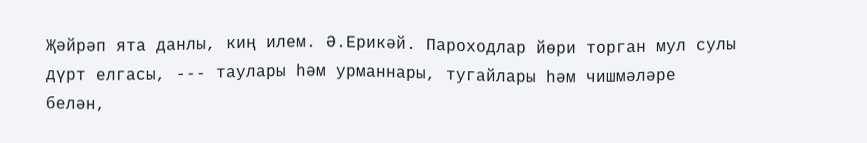Җәйрәп ята данлы, киң илем. Ә.Ерикәй. Пароходлар йөри торган мул сулы дүрт елгасы, --- таулары һәм урманнары, тугайлары һәм чишмәләре белән,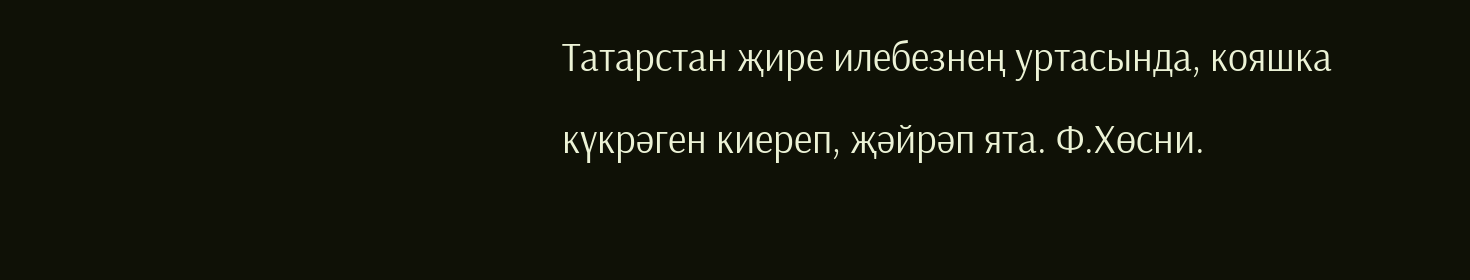Татарстан җире илебезнең уртасында, кояшка күкрәген киереп, җәйрәп ята. Ф.Хөсни.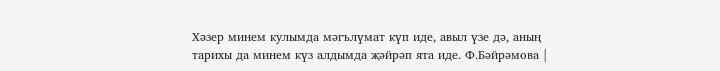Хәзер минем кулымда мәгълүмат күп иде, авыл үзе дә, аның тарихы да минем күз алдымда җәйрәп ята иде. Ф.Бәйрәмова |